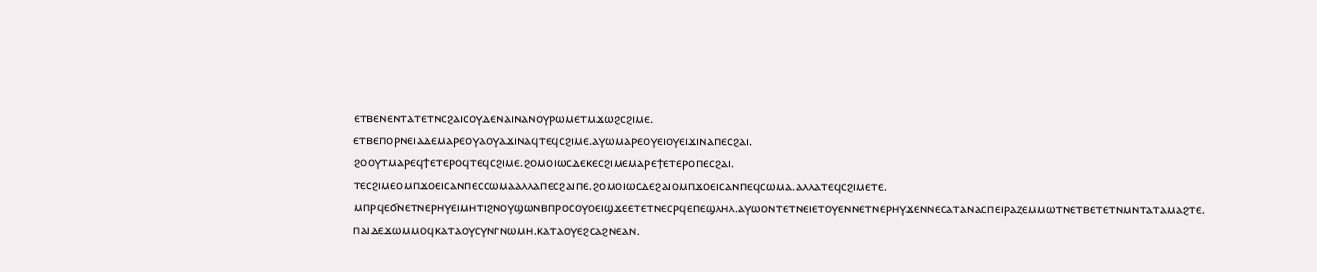ⲉⲧⲃⲉⲛⲉⲛⲧⲁⲧⲉⲧⲛⲥϩⲁⲓⲥⲟⲩⲇⲉⲛⲁⲓⲛⲁⲛⲟⲩⲣⲱⲙⲉⲧⲙϫⲱϩⲥϩⲓⲙⲉ.
ⲉⲧⲃⲉⲡⲟⲣⲛⲉⲓⲁⲇⲉⲙⲁⲣⲉⲟⲩⲁⲟⲩⲁϫⲓⲛⲁϥⲧⲉϥⲥϩⲓⲙⲉ.ⲁⲩⲱⲙⲁⲣⲉⲟⲩⲉⲓⲟⲩⲉⲓϫⲓⲛⲁⲡⲉⲥϩⲁⲓ.
ϩⲟⲟⲩⲧⲙⲁⲣⲉϥϯⲉⲧⲉⲣⲟϥⲧⲉϥⲥϩⲓⲙⲉ.ϩⲟⲙⲟⲓⲱⲥⲇⲉⲕⲉⲥϩⲓⲙⲉⲙⲁⲣⲉϯⲉⲧⲉⲣⲟⲡⲉⲥϩⲁⲓ.
ⲧⲉⲥϩⲓⲙⲉⲟⲙⲡϫⲟⲉⲓⲥⲁⲛⲡⲉⲥⲥⲱⲙⲁⲁⲗⲗⲁⲡⲉⲥϩⲁⲓⲡⲉ.ϩⲟⲙⲟⲓⲱⲥⲇⲉϩⲁⲓⲟⲙⲡϫⲟⲉⲓⲥⲁⲛⲡⲉϥⲥⲱⲙⲁ.ⲁⲗⲗⲁⲧⲉϥⲥϩⲓⲙⲉⲧⲉ.
ⲙⲡⲣϥⲉϭⲛⲉⲧⲛⲉⲣⲏⲩⲉⲓⲙⲏⲧⲓϩⲛⲟⲩϣⲱⲛⲃⲡⲣⲟⲥⲟⲩⲟⲉⲓϣϫⲉⲉⲧⲉⲧⲛⲉⲥⲣϥⲉⲡⲉϣⲗⲏⲗ.ⲁⲩⲱⲟⲛⲧⲉⲧⲛⲉⲓⲉⲧⲟⲩⲉⲛⲛⲉⲧⲛⲉⲣⲏⲩϫⲉⲛⲛⲉⲥⲁⲧⲁⲛⲁⲥⲡⲉⲓⲣⲁⲍⲉⲙⲙⲱⲧⲛⲉⲧⲃⲉⲧⲉⲧⲛⲙⲛⲧⲁⲧⲁⲙⲁϩⲧⲉ.
ⲡⲁⲓⲇⲉϫⲱⲙⲙⲟϥⲕⲁⲧⲁⲟⲩⲥⲩⲛⲅⲛⲱⲙⲏ.ⲕⲁⲧⲁⲟⲩⲉϩⲥⲁϩⲛⲉⲁⲛ.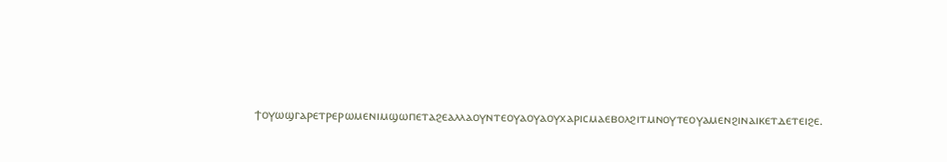ϯⲟⲩⲱϣⲅⲁⲣⲉⲧⲣⲉⲣⲱⲙⲉⲛⲓⲙϣⲱⲡⲉⲧⲁϩⲉⲁⲗⲗⲁⲟⲩⲛⲧⲉⲟⲩⲁⲟⲩⲁⲟⲩⲭⲁⲣⲓⲥⲙⲁⲉⲃⲟⲗϩⲓⲧⲙⲛⲟⲩⲧⲉⲟⲩⲁⲙⲉⲛϩⲓⲛⲁⲓⲕⲉⲧⲇⲉⲧⲉⲓϩⲉ.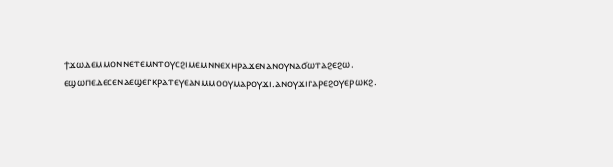ϯϫⲱⲇⲉⲙⲙⲟⲛⲛⲉⲧⲉⲙⲛⲧⲟⲩⲥϩⲓⲙⲉⲙⲛⲛⲉⲭⲏⲣⲁϫⲉⲛⲁⲛⲟⲩⲛⲁϭⲱⲧⲁϩⲉϩⲱ.
ⲉϣⲱⲡⲉⲇⲉⲥⲉⲛⲁⲉϣⲉⲅⲕⲣⲁⲧⲉⲩⲉⲁⲛⲙⲙⲟⲟⲩⲙⲁⲣⲟⲩϫⲓ.ⲁⲛⲟⲩϫⲓⲅⲁⲣⲉϩⲟⲩⲉⲣⲱⲕϩ.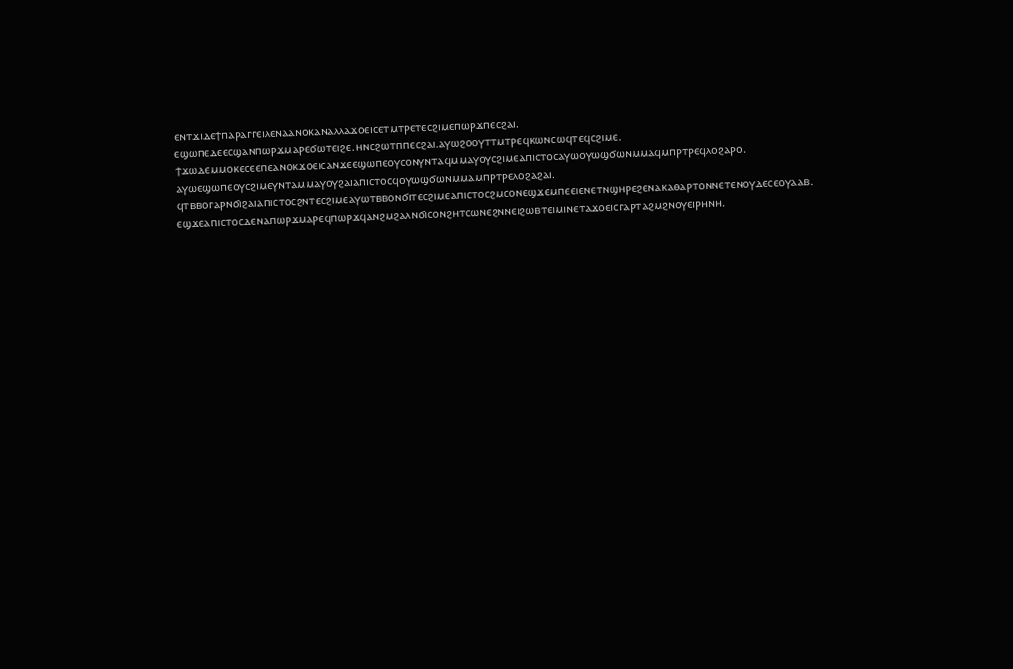ⲉⲛⲧϫⲓⲇⲉϯⲡⲁⲣⲁⲅⲅⲉⲓⲗⲉⲛⲁⲁⲛⲟⲕⲁⲛⲁⲗⲗⲁϫⲟⲉⲓⲥⲉⲧⲙⲧⲣⲉⲧⲉⲥϩⲓⲙⲉⲡⲱⲣϫⲡⲉⲥϩⲁⲓ.
ⲉϣⲱⲡⲉⲇⲉⲉⲥϣⲁⲛⲡⲱⲣϫⲙⲁⲣⲉϭⲱⲧⲉⲓϩⲉ.ⲏⲛⲥϩⲱⲧⲡⲡⲉⲥϩⲁⲓ.ⲁⲩⲱϩⲟⲟⲩⲧⲧⲙⲧⲣⲉϥⲕⲱⲛⲥⲱϥⲧⲉϥⲥϩⲓⲙⲉ.
ϯϫⲱⲇⲉⲙⲙⲟⲕⲉⲥⲉⲉⲡⲉⲁⲛⲟⲕϫⲟⲉⲓⲥⲁⲛϫⲉⲉϣⲱⲡⲉⲟⲩⲥⲟⲛⲩⲛⲧⲁϥⲙⲙⲁⲩⲟⲩⲥϩⲓⲙⲉⲁⲡⲓⲥⲧⲟⲥⲁⲩⲱⲟⲩⲱϣϭⲱⲛⲙⲙⲁϥⲙⲡⲣⲧⲣⲉϥⲗⲟϩⲁⲣⲟ.
ⲁⲩⲱⲉϣⲱⲡⲉⲟⲩⲥϩⲓⲙⲉⲩⲛⲧⲁⲙⲙⲁⲩⲟⲩϩⲁⲓⲁⲡⲓⲥⲧⲟⲥϥⲟⲩⲱϣϭⲱⲛⲙⲙⲁⲙⲡⲣⲧⲣⲉⲗⲟϩⲁϩⲁⲓ.
ϥⲧⲃⲃⲟⲅⲁⲣⲛϭⲓϩⲁⲓⲁⲡⲓⲥⲧⲟⲥϩⲛⲧⲉⲥϩⲓⲙⲉⲁⲩⲱⲧⲃⲃⲟⲛϭⲓⲧⲉⲥϩⲓⲙⲉⲁⲡⲓⲥⲧⲟⲥϩⲙⲥⲟⲛⲉϣϫⲉⲙⲡⲉⲉⲓⲉⲛⲉⲧⲛϣⲏⲣⲉϩⲉⲛⲁⲕⲁⲑⲁⲣⲧⲟⲛⲛⲉⲧⲉⲛⲟⲩⲇⲉⲥⲉⲟⲩⲁⲁⲃ.
ⲉϣϫⲉⲁⲡⲓⲥⲧⲟⲥⲇⲉⲛⲁⲡⲱⲣϫⲙⲁⲣⲉϥⲡⲱⲣϫϥⲁⲛϩⲙϩⲁⲗⲛϭⲓⲥⲟⲛϩⲏⲧⲥⲱⲛⲉϩⲛⲛⲉⲓϩⲱⲃⲧⲉⲓⲙⲓⲛⲉⲧⲁϫⲟⲉⲓⲥⲅⲁⲣⲧⲁϩⲙϩⲛⲟⲩⲉⲓⲣⲏⲛⲏ.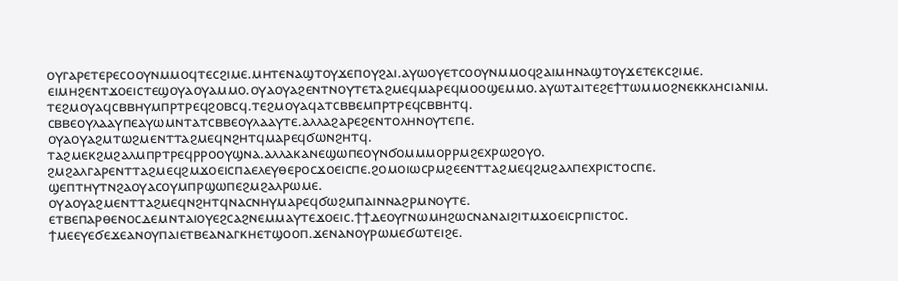ⲟⲩⲅⲁⲣⲉⲧⲉⲣⲉⲥⲟⲟⲩⲛⲙⲙⲟϥⲧⲉⲥϩⲓⲙⲉ.ⲙⲏⲧⲉⲛⲁϣⲧⲟⲩϫⲉⲡⲟⲩϩⲁⲓ.ⲁⲩⲱⲟⲩⲉⲧⲥⲟⲟⲩⲛⲙⲙⲟϥϩⲁⲓⲙⲏⲛⲁϣⲧⲟⲩϫⲉⲧⲉⲕⲥϩⲓⲙⲉ.
ⲉⲓⲙⲏϩⲉⲛⲧϫⲟⲉⲓⲥⲧⲉϣⲟⲩⲁⲟⲩⲁⲙⲙⲟ.ⲟⲩⲁⲟⲩⲁϩⲉⲛⲧⲛⲟⲩⲧⲉⲧⲁϩⲙⲉϥⲙⲁⲣⲉϥⲙⲟⲟϣⲉⲙⲙⲟ.ⲁⲩⲱⲧⲁⲓⲧⲉϩⲉϯⲧⲱⲙⲙⲟϩⲛⲉⲕⲕⲗⲏⲥⲓⲁⲛⲓⲙ.
ⲧⲉϩⲙⲟⲩⲁϥⲥⲃⲃⲏⲩⲙⲡⲣⲧⲣⲉϥϩⲟⲃⲥϥ.ⲧⲉϩⲙⲟⲩⲁϥⲁⲧⲥⲃⲃⲉⲙⲡⲣⲧⲣⲉϥⲥⲃⲃⲏⲧϥ.
ⲥⲃⲃⲉⲟⲩⲗⲁⲁⲩⲡⲉⲁⲩⲱⲙⲛⲧⲁⲧⲥⲃⲃⲉⲟⲩⲗⲁⲁⲩⲧⲉ.ⲁⲗⲗⲁϩⲁⲣⲉϩⲉⲛⲧⲟⲗⲏⲛⲟⲩⲧⲉⲡⲉ.
ⲟⲩⲁⲟⲩⲁϩⲙⲧⲱϩⲙⲉⲛⲧⲧⲁϩⲙⲉϥⲛϩⲏⲧϥⲙⲁⲣⲉϥϭⲱⲛϩⲏⲧϥ.
ⲧⲁϩⲙⲉⲕϩⲙϩⲁⲗⲙⲡⲣⲧⲣⲉϥⲣⲣⲟⲟⲩϣⲛⲁ.ⲁⲗⲗⲁⲕⲁⲛⲉϣⲱⲡⲉⲟⲩⲛϭⲟⲙⲙⲙⲟⲣⲣⲙϩⲉⲭⲣⲱϩⲟⲩⲟ.
ϩⲙϩⲁⲗⲅⲁⲣⲉⲛⲧⲧⲁϩⲙⲉϥϩⲙϫⲟⲉⲓⲥⲡⲁⲉⲗⲉⲩⲑⲉⲣⲟⲥϫⲟⲉⲓⲥⲡⲉ.ϩⲟⲙⲟⲓⲱⲥⲣⲙϩⲉⲉⲛⲧⲧⲁϩⲙⲉϥϩⲙϩⲁⲗⲡⲉⲭⲣⲓⲥⲧⲟⲥⲡⲉ.
ϣⲉⲡⲧⲏⲩⲧⲛϩⲁⲟⲩⲁⲥⲟⲩⲙⲡⲣϣⲱⲡⲉϩⲙϩⲁⲗⲣⲱⲙⲉ.
ⲟⲩⲁⲟⲩⲁϩⲙⲉⲛⲧⲧⲁϩⲙⲉϥⲛϩⲏⲧϥⲛⲁⲥⲛⲏⲩⲙⲁⲣⲉϥϭⲱϩⲙⲡⲁⲓⲛⲛⲁϩⲣⲙⲛⲟⲩⲧⲉ.
ⲉⲧⲃⲉⲡⲁⲣⲑⲉⲛⲟⲥⲇⲉⲙⲛⲧⲁⲓⲟⲩⲉϩⲥⲁϩⲛⲉⲙⲙⲁⲩⲧⲉϫⲟⲉⲓⲥ.ϯϯⲇⲉⲟⲩⲅⲛⲱⲙⲏϩⲱⲥⲛⲁⲛⲁⲓϩⲓⲧⲙϫⲟⲉⲓⲥⲣⲡⲓⲥⲧⲟⲥ.
ϯⲙⲉⲉⲩⲉϭⲉϫⲉⲁⲛⲟⲩⲡⲁⲓⲉⲧⲃⲉⲁⲛⲁⲅⲕⲏⲉⲧϣⲟⲟⲡ.ϫⲉⲛⲁⲛⲟⲩⲣⲱⲙⲉϭⲱⲧⲉⲓϩⲉ.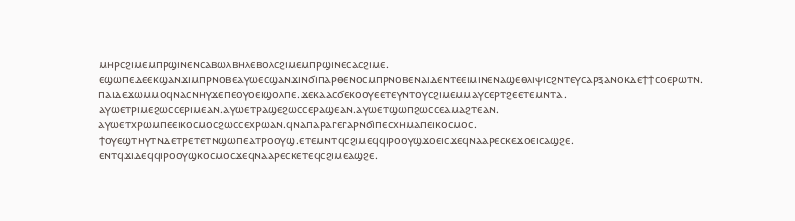ⲙⲏⲣⲥϩⲓⲙⲉⲙⲡⲣϣⲓⲛⲉⲛⲥⲁⲃⲱⲗⲃⲏⲗⲉⲃⲟⲗⲥϩⲓⲙⲉⲙⲡⲣϣⲓⲛⲉⲥⲁⲥϩⲓⲙⲉ.
ⲉϣⲱⲡⲉⲇⲉⲉⲕϣⲁⲛϫⲓⲙⲡⲣⲛⲟⲃⲉⲁⲩⲱⲉⲥϣⲁⲛϫⲓⲛϭⲓⲡⲁⲣⲑⲉⲛⲟⲥⲙⲡⲣⲛⲟⲃⲉⲛⲁⲓⲇⲉⲛⲧⲉⲉⲓⲙⲓⲛⲉⲛⲁϣⲉⲑⲗⲓⲯⲓⲥϩⲛⲧⲉⲩⲥⲁⲣⲝⲁⲛⲟⲕⲇⲉϯϯⲥⲟⲉⲣⲱⲧⲛ.
ⲡⲁⲓⲇⲉϫⲱⲙⲙⲟϥⲛⲁⲥⲛⲏⲩϫⲉⲡⲉⲟⲩⲟⲉⲓϣⲟⲗⲡⲉ.ϫⲉⲕⲁⲁⲥϭⲉⲕⲟⲟⲩⲉⲉⲧⲉⲩⲛⲧⲟⲩⲥϩⲓⲙⲉⲙⲙⲁⲩⲥⲉⲣⲧϩⲉⲉⲧⲉⲙⲛⲧⲁ.
ⲁⲩⲱⲉⲧⲣⲓⲙⲉϩⲱⲥⲥⲉⲣⲓⲙⲉⲁⲛ.ⲁⲩⲱⲉⲧⲣⲁϣⲉϩⲱⲥⲥⲉⲣⲁϣⲉⲁⲛ.ⲁⲩⲱⲉⲧϣⲱⲡϩⲱⲥⲥⲉⲁⲙⲁϩⲧⲉⲁⲛ.
ⲁⲩⲱⲉⲧⲭⲣⲱⲙⲡⲉⲉⲓⲕⲟⲥⲙⲟⲥϩⲱⲥⲥⲉⲭⲣⲱⲁⲛ.ϥⲛⲁⲡⲁⲣⲁⲅⲉⲅⲁⲣⲛϭⲓⲡⲉⲥⲭⲏⲙⲁⲡⲉⲓⲕⲟⲥⲙⲟⲥ.
ϯⲟⲩⲉϣⲧⲏⲩⲧⲛⲇⲉⲧⲣⲉⲧⲉⲧⲛϣⲱⲡⲉⲁⲧⲣⲟⲟⲩϣ.ⲉⲧⲉⲙⲛⲧϥⲥϩⲓⲙⲉϥϥⲓⲣⲟⲟⲩϣϫⲟⲉⲓⲥϫⲉϥⲛⲁⲁⲣⲉⲥⲕⲉϫⲟⲉⲓⲥⲁϣϩⲉ.
ⲉⲛⲧϥϫⲓⲇⲉϥϥⲓⲣⲟⲟⲩϣⲕⲟⲥⲙⲟⲥϫⲉϥⲛⲁⲁⲣⲉⲥⲕⲉⲧⲉϥⲥϩⲓⲙⲉⲁϣϩⲉ.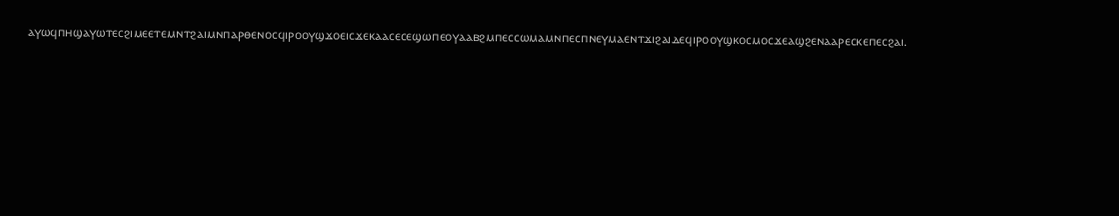ⲁⲩⲱϥⲡⲏϣⲁⲩⲱⲧⲉⲥϩⲓⲙⲉⲉⲧⲉⲙⲛⲧϩⲁⲓⲙⲛⲡⲁⲣⲑⲉⲛⲟⲥϥⲓⲣⲟⲟⲩϣϫⲟⲉⲓⲥϫⲉⲕⲁⲁⲥⲉⲥⲉϣⲱⲡⲉⲟⲩⲁⲁⲃϩⲙⲡⲉⲥⲥⲱⲙⲁⲙⲛⲡⲉⲥⲡⲛⲉⲩⲙⲁⲉⲛⲧϫⲓϩⲁⲓⲇⲉϥⲓⲣⲟⲟⲩϣⲕⲟⲥⲙⲟⲥϫⲉⲁϣϩⲉⲛⲁⲁⲣⲉⲥⲕⲉⲡⲉⲥϩⲁⲓ.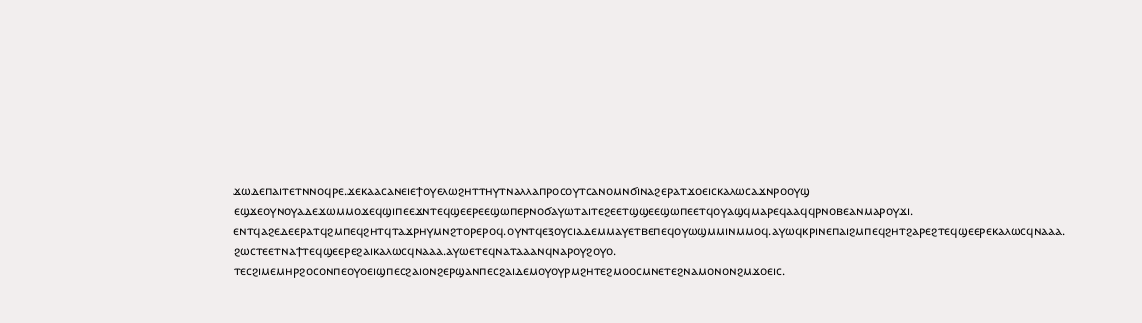ϫⲱⲇⲉⲡⲁⲓⲧⲉⲧⲛⲛⲟϥⲣⲉ.ϫⲉⲕⲁⲁⲥⲁⲛⲉⲓⲉϯⲟⲩⲉⲗⲱϩⲏⲧⲧⲏⲩⲧⲛⲁⲗⲗⲁⲡⲣⲟⲥⲟⲩⲧⲥⲁⲛⲟⲙⲛϭⲓⲛⲁϩⲉⲣⲁⲧϫⲟⲉⲓⲥⲕⲁⲗⲱⲥⲁϫⲛⲣⲟⲟⲩϣ
ⲉϣϫⲉⲟⲩⲛⲟⲩⲁⲇⲉϫⲱⲙⲙⲟϫⲉϥϣⲓⲡⲉⲉϫⲛⲧⲉϥϣⲉⲉⲣⲉⲉϣⲱⲡⲉⲣⲛⲟϭⲁⲩⲱⲧⲁⲓⲧⲉϩⲉⲉⲧϣϣⲉⲉϣⲱⲡⲉⲉⲧϥⲟⲩⲁϣϥⲙⲁⲣⲉϥⲁⲁϥϥⲣⲛⲟⲃⲉⲁⲛⲙⲁⲣⲟⲩϫⲓ.
ⲉⲛⲧϥⲁϩⲉⲇⲉⲉⲣⲁⲧϥϩⲙⲡⲉϥϩⲏⲧϥⲧⲁϫⲣⲏⲩⲙⲛϩⲧⲟⲣⲉⲣⲟϥ.ⲟⲩⲛⲧϥⲉⲝⲟⲩⲥⲓⲁⲇⲉⲙⲙⲁⲩⲉⲧⲃⲉⲡⲉϥⲟⲩⲱϣⲙⲙⲓⲛⲙⲙⲟϥ.ⲁⲩⲱϥⲕⲣⲓⲛⲉⲡⲁⲓϩⲙⲡⲉϥϩⲏⲧϩⲁⲣⲉϩⲧⲉϥϣⲉⲉⲣⲉⲕⲁⲗⲱⲥϥⲛⲁⲁⲁ.
ϩⲱⲥⲧⲉⲉⲧⲛⲁϯⲧⲉϥϣⲉⲉⲣⲉϩⲁⲓⲕⲁⲗⲱⲥϥⲛⲁⲁⲁ.ⲁⲩⲱⲉⲧⲉϥⲛⲁⲧⲁⲁⲁⲛϥⲛⲁⲣⲟⲩϩⲟⲩⲟ.
ⲧⲉⲥϩⲓⲙⲉⲙⲏⲣϩⲟⲥⲟⲛⲡⲉⲟⲩⲟⲉⲓϣⲡⲉⲥϩⲁⲓⲟⲛϩⲉⲣϣⲁⲛⲡⲉⲥϩⲁⲓⲇⲉⲙⲟⲩⲟⲩⲣⲙϩⲏⲧⲉϩⲙⲟⲟⲥⲙⲛⲉⲧⲉϩⲛⲁⲙⲟⲛⲟⲛϩⲙϫⲟⲉⲓⲥ.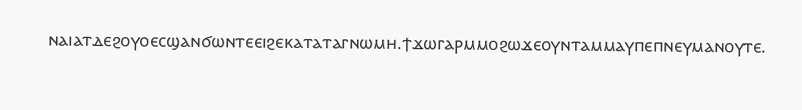ⲛⲁⲓⲁⲧⲇⲉϩⲟⲩⲟⲉⲥϣⲁⲛϭⲱⲛⲧⲉⲉⲓϩⲉⲕⲁⲧⲁⲧⲁⲅⲛⲱⲙⲏ.ϯϫⲱⲅⲁⲣⲙⲙⲟϩⲱϫⲉⲟⲩⲛⲧⲁⲙⲙⲁⲩⲡⲉⲡⲛⲉⲩⲙⲁⲛⲟⲩⲧⲉ.